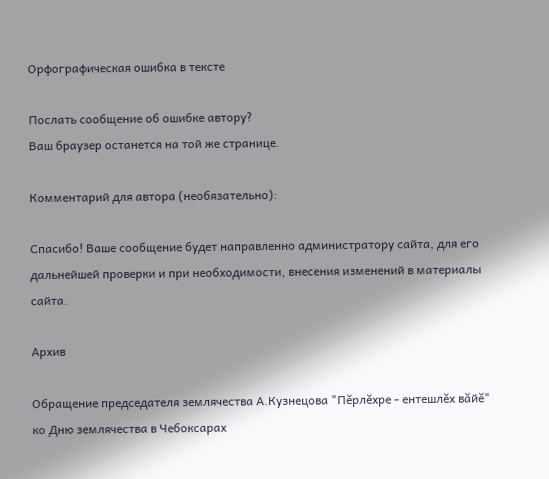Орфографическая ошибка в тексте

Послать сообщение об ошибке автору?
Ваш браузер останется на той же странице.

Комментарий для автора (необязательно):

Спасибо! Ваше сообщение будет направленно администратору сайта, для его дальнейшей проверки и при необходимости, внесения изменений в материалы сайта.

Архив

Обращение председателя землячества А.Кузнецова "Пĕрлĕхре - ентешлĕх вăйĕ" ко Дню землячества в Чебоксарах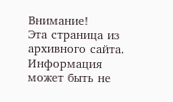Внимание!
Эта страница из архивного сайта. Информация может быть не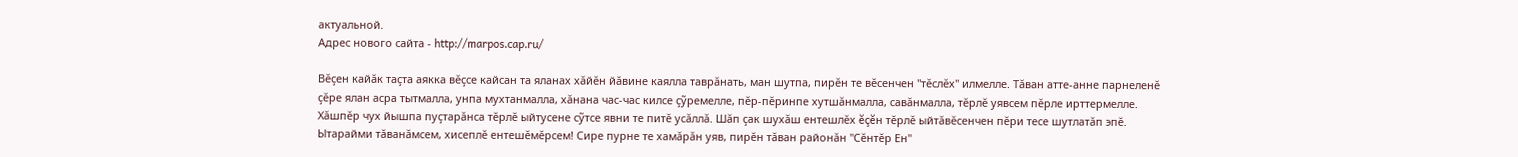актуальной.
Адрес нового сайта - http://marpos.cap.ru/

Вĕçен кайăк таçта аякка вĕçсе кайсан та яланах хăйĕн йăвине каялла таврăнать, ман шутпа, пирĕн те вĕсенчен "тĕслĕх" илмелле. Тăван атте-анне парнеленĕ çĕре ялан асра тытмалла, унпа мухтанмалла, хăнана час-час килсе çỹремелле, пĕр-пĕринпе хутшăнмалла, савăнмалла, тĕрлĕ уявсем пĕрле ирттермелле. Хăшпĕр чух йышпа пуçтарăнса тĕрлĕ ыйтусене сỹтсе явни те питĕ усăллă. Шăп çак шухăш ентешлĕх ĕçĕн тĕрлĕ ыйтăвĕсенчен пĕри тесе шутлатăп эпĕ. Ытарайми тăванăмсем, хисеплĕ ентешĕмĕрсем! Сире пурне те хамăрăн уяв, пирĕн тăван районăн "Сĕнтĕр Ен"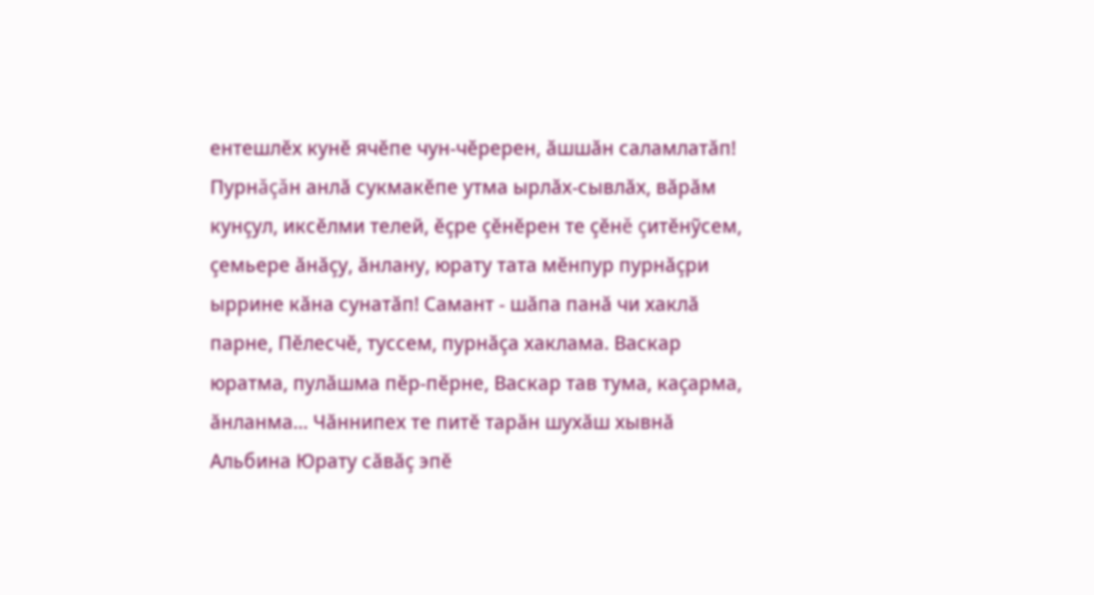ентешлĕх кунĕ ячĕпе чун-чĕререн, ăшшăн саламлатăп! Пурнăçăн анлă сукмакĕпе утма ырлăх-сывлăх, вăрăм кунçул, иксĕлми телей, ĕçре çĕнĕрен те çĕнĕ çитĕнỹсем, çемьере ăнăçу, ăнлану, юрату тата мĕнпур пурнăçри ыррине кăна сунатăп! Самант - шăпа панă чи хаклă парне, Пĕлесчĕ, туссем, пурнăçа хаклама. Васкар юратма, пулăшма пĕр-пĕрне, Васкар тав тума, каçарма, ăнланма... Чăннипех те питĕ тарăн шухăш хывнă Альбина Юрату сăвăç эпĕ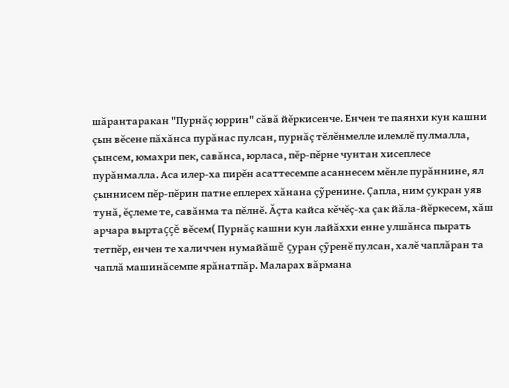шăрантаракан "Пурнăç юррин" сăвă йĕркисенче. Енчен те паянхи кун кашни çын вĕсене пăхăнса пурăнас пулсан, пурнăç тĕлĕнмелле илемлĕ пулмалла, çынсем, юмахри пек, савăнса, юрласа, пĕр-пĕрне чунтан хисеплесе пурăнмалла. Аса илер-ха пирĕн асаттесемпе асаннесем мĕнле пурăннине, ял çыннисем пĕр-пĕрин патне еплерех хăнана çỹренине. Çапла, ним çукран уяв тунă, ĕçлеме те, савăнма та пĕлнĕ. Ăçта кайса кĕчĕç-ха çак йăла-йĕркесем, хăш арчара выртаççĕ вĕсем( Пурнăç кашни кун лайăххи енне улшăнса пырать тетпĕр, енчен те халиччен нумайăшĕ çуран çỹренĕ пулсан, халĕ чаплăран та чаплă машинăсемпе ярăнатпăр. Маларах вăрмана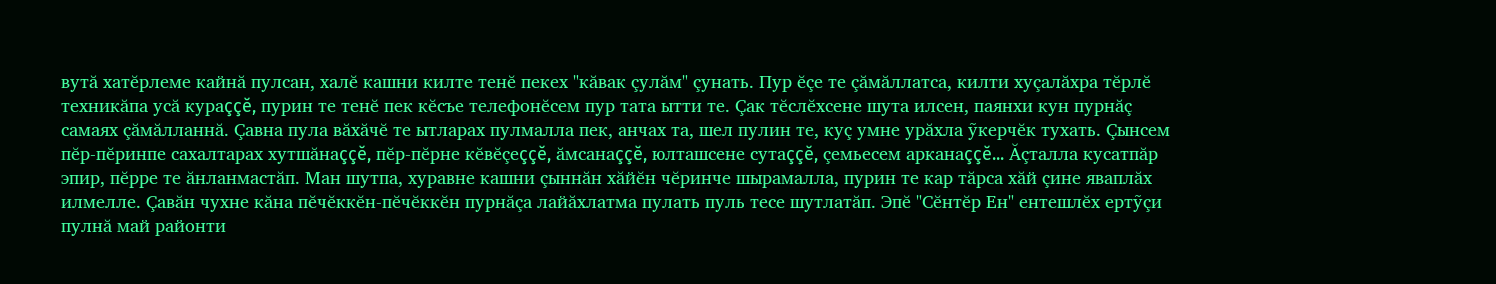вутă хатĕрлеме кайнă пулсан, халĕ кашни килте тенĕ пекех "кăвак çулăм" çунать. Пур ĕçе те çăмăллатса, килти хуçалăхра тĕрлĕ техникăпа усă кураççĕ, пурин те тенĕ пек кĕсъе телефонĕсем пур тата ытти те. Çак тĕслĕхсене шута илсен, паянхи кун пурнăç самаях çăмăлланнă. Çавна пула вăхăчĕ те ытларах пулмалла пек, анчах та, шел пулин те, куç умне урăхла ỹкерчĕк тухать. Çынсем пĕр-пĕринпе сахалтарах хутшăнаççĕ, пĕр-пĕрне кĕвĕçеççĕ, ăмсанаççĕ, юлташсене сутаççĕ, çемьесем арканаççĕ... Ăçталла кусатпăр эпир, пĕрре те ăнланмастăп. Ман шутпа, хуравне кашни çыннăн хăйĕн чĕринче шырамалла, пурин те кар тăрса хăй çине яваплăх илмелле. Çавăн чухне кăна пĕчĕккĕн-пĕчĕккĕн пурнăçа лайăхлатма пулать пуль тесе шутлатăп. Эпĕ "Сĕнтĕр Ен" ентешлĕх ертỹçи пулнă май районти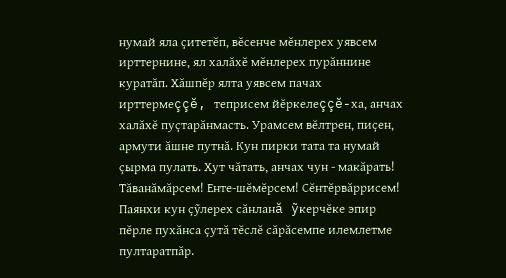нумай яла çитетĕп, вĕсенче мĕнлерех уявсем ирттернине, ял халăхĕ мĕнлерех пурăннине куратăп. Хăшпĕр ялта уявсем пачах ирттермеççĕ, теприсем йĕркелеççĕ-ха, анчах халăхĕ пуçтарăнмасть. Урамсем вĕлтрен, пиçен, армути ăшне путнă. Кун пирки тата та нумай çырма пулать. Хут чăтать, анчах чун - макăрать! Тăванăмăрсем! Енте-шĕмĕрсем! Сĕнтĕрвăррисем! Паянхи кун çỹлерех сăнланă ỹкерчĕке эпир пĕрле пухăнса çутă тĕслĕ сăрăсемпе илемлетме пултаратпăр.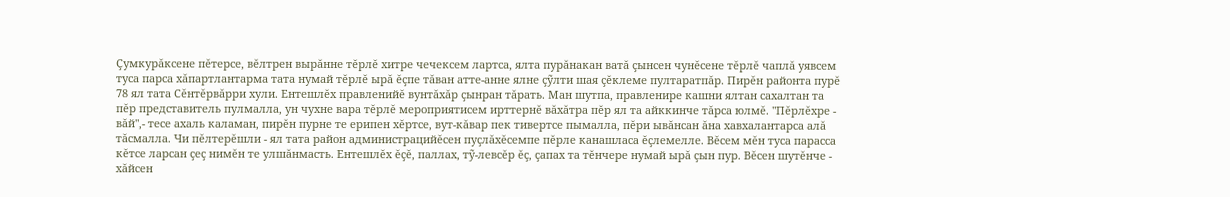Çумкурăксене пĕтерсе, вĕлтрен вырăнне тĕрлĕ хитре чечексем лартса, ялта пурăнакан ватă çынсен чунĕсене тĕрлĕ чаплă уявсем туса парса хăпартлантарма тата нумай тĕрлĕ ырă ĕçпе тăван атте-анне ялне çỹлти шая çĕклеме пултаратпăр. Пирĕн районта пурĕ 78 ял тата Сĕнтĕрвăрри хули. Ентешлĕх правленийĕ вунтăхăр çынран тăрать. Ман шутпа, правленире кашни ялтан сахалтан та пĕр представитель пулмалла, ун чухне вара тĕрлĕ мероприятисем ирттернĕ вăхăтра пĕр ял та айккинче тăрса юлмĕ. "Пĕрлĕхре - вăй",- тесе ахаль каламан, пирĕн пурне те ерипен хĕртсе, вут-кăвар пек тивертсе пымалла, пĕри ывăнсан ăна хавхалантарса алă тăсмалла. Чи пĕлтерĕшли - ял тата район администрацийĕсен пуçлăхĕсемпе пĕрле канашласа ĕçлемелле. Вĕсем мĕн туса парасса кĕтсе ларсан çеç нимĕн те улшăнмасть. Ентешлĕх ĕçĕ, паллах, тỹ-левсĕр ĕç, çапах та тĕнчере нумай ырă çын пур. Вĕсен шутĕнче - хăйсен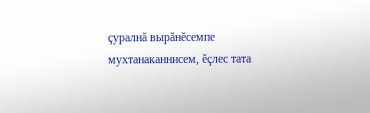çуралнă вырăнĕсемпе мухтанаканнисем, ĕçлес тата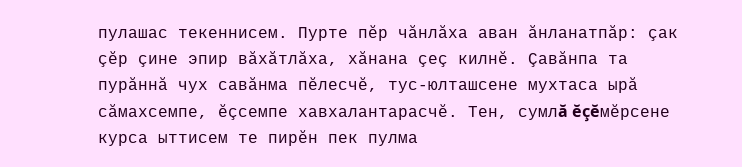пулашас текеннисем. Пурте пĕр чăнлăха аван ăнланатпăр: çак çĕр çине эпир вăхăтлăха, хăнана çеç килнĕ. Çавăнпа та пурăннă чух савăнма пĕлесчĕ, тус-юлташсене мухтаса ырă сăмахсемпе, ĕçсемпе хавхалантарасчĕ. Тен, сумлă ĕçĕмĕрсене курса ыттисем те пирĕн пек пулма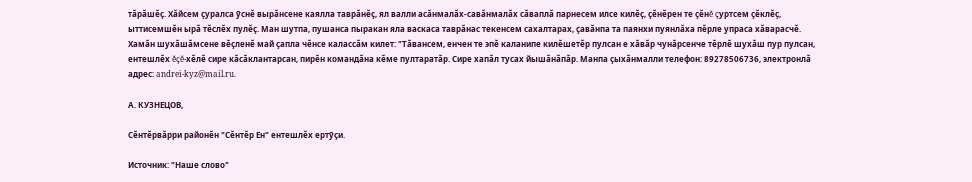тăрăшĕç. Хăйсем çуралса ỹснĕ вырăнсене каялла таврăнĕç, ял валли асăнмалăх-савăнмалăх сăваплă парнесем илсе килĕç, çĕнĕрен те çĕнĕ çуртсем çĕклĕç, ыттисемшĕн ырă тĕслĕх пулĕç. Ман шутпа, пушанса пыракан яла васкаса таврăнас текенсем сахалтарах, çавăнпа та паянхи пуянлăха пĕрле упраса хăварасчĕ. Хамăн шухăшăмсене вĕçленĕ май çапла чĕнсе калассăм килет: "Тăвансем, енчен те эпĕ каланипе килĕшетĕр пулсан е хăвăр чунăрсенче тĕрлĕ шухăш пур пулсан, ентешлĕх ĕçĕ-хĕлĕ сире кăсăклантарсан, пирĕн командăна кĕме пултаратăр. Сире хапăл тусах йышăнăпăр. Манпа çыхăнмалли телефон: 89278506736, электронлă адрес: andrei-kyz@mail.ru.

А. КУЗНЕЦОВ,

Сĕнтĕрвăрри районĕн "Сĕнтĕр Ен" ентешлĕх ертỹçи.

Источник: "Наше слово"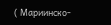( Мариинско-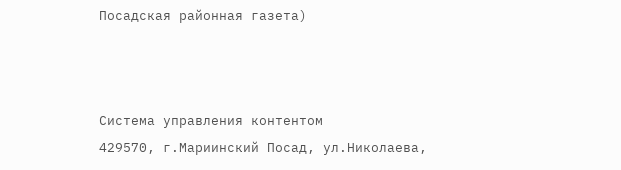Посадская районная газета)



Система управления контентом
429570, г.Мариинский Посад, ул.Николаева,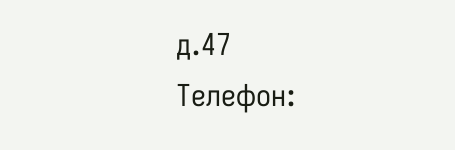д.47
Телефон: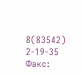8(83542) 2-19-35
Факс: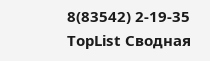8(83542) 2-19-35
TopList Сводная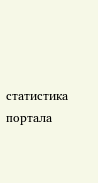статистика портала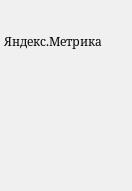Яндекс.Метрика